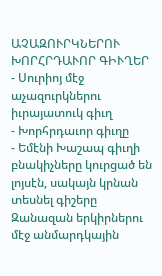ԱՉԱԶՈՒՐԿՆԵՐՈՒ ԽՈՐՀՐԴԱՒՈՐ ԳԻՒՂԵՐ
- Սուրիոյ մէջ աչազուրկներու իւրայատուկ գիւղ
- Խորհրդաւոր գիւղը
- Եմէնի Խաշապ գիւղի բնակիչները կուրցած են լոյսէն, սակայն կրնան տեսնել գիշերը
Զանազան երկիրներու մէջ անմարդկային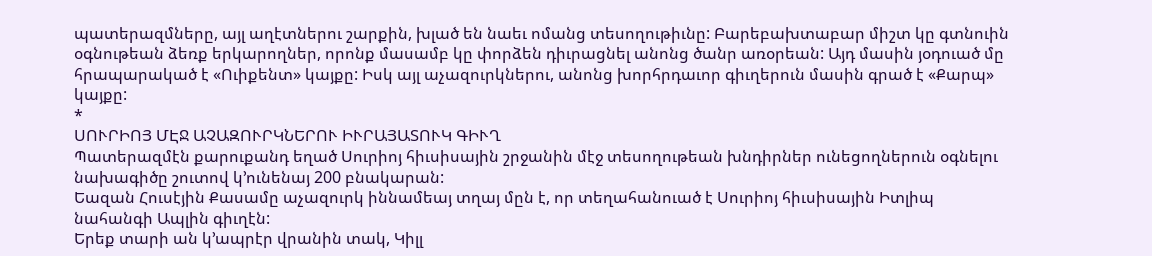պատերազմները, այլ աղէտներու շարքին, խլած են նաեւ ոմանց տեսողութիւնը: Բարեբախտաբար միշտ կը գտնուին օգնութեան ձեռք երկարողներ, որոնք մասամբ կը փորձեն դիւրացնել անոնց ծանր առօրեան: Այդ մասին յօդուած մը հրապարակած է «Ուիքենտ» կայքը: Իսկ այլ աչազուրկներու, անոնց խորհրդաւոր գիւղերուն մասին գրած է «Քարպ» կայքը:
*
ՍՈՒՐԻՈՅ ՄԷՋ ԱՉԱԶՈՒՐԿՆԵՐՈՒ ԻՒՐԱՅԱՏՈՒԿ ԳԻՒՂ
Պատերազմէն քարուքանդ եղած Սուրիոյ հիւսիսային շրջանին մէջ տեսողութեան խնդիրներ ունեցողներուն օգնելու նախագիծը շուտով կ՚ունենայ 200 բնակարան:
Եազան Հուսէյին Քասամը աչազուրկ իննամեայ տղայ մըն է, որ տեղահանուած է Սուրիոյ հիւսիսային Իտլիպ նահանգի Ապլին գիւղէն:
Երեք տարի ան կ՚ապրէր վրանին տակ, Կիլլ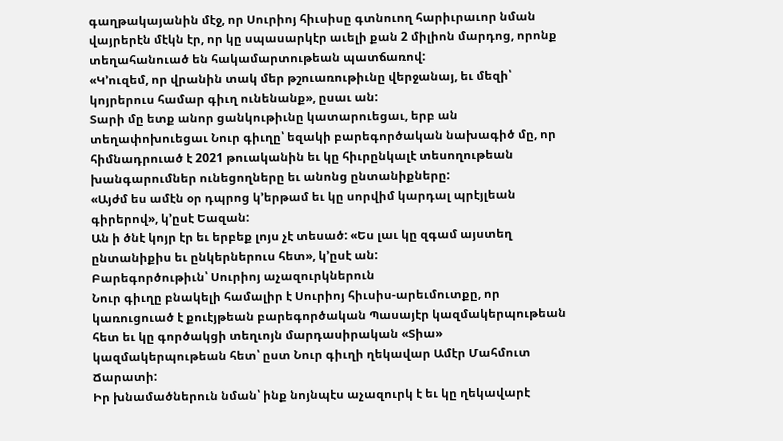գաղթակայանին մէջ, որ Սուրիոյ հիւսիսը գտնուող հարիւրաւոր նման վայրերէն մէկն էր, որ կը սպասարկէր աւելի քան 2 միլիոն մարդոց, որոնք տեղահանուած են հակամարտութեան պատճառով:
«Կ՚ուզեմ, որ վրանին տակ մեր թշուառութիւնը վերջանայ, եւ մեզի՝ կոյրերուս համար գիւղ ունենանք», ըսաւ ան:
Տարի մը ետք անոր ցանկութիւնը կատարուեցաւ, երբ ան տեղափոխուեցաւ Նուր գիւղը՝ եզակի բարեգործական նախագիծ մը, որ հիմնադրուած է 2021 թուականին եւ կը հիւրընկալէ տեսողութեան խանգարումներ ունեցողները եւ անոնց ընտանիքները:
«Այժմ ես ամէն օր դպրոց կ՚երթամ եւ կը սորվիմ կարդալ պրէյլեան գիրերով», կ՚ըսէ Եազան:
Ան ի ծնէ կոյր էր եւ երբեք լոյս չէ տեսած: «Ես լաւ կը զգամ այստեղ ընտանիքիս եւ ընկերներուս հետ», կ՚ըսէ ան:
Բարեգործութիւն՝ Սուրիոյ աչազուրկներուն
Նուր գիւղը բնակելի համալիր է Սուրիոյ հիւսիս-արեւմուտքը, որ կառուցուած է քուէյթեան բարեգործական Պասայէր կազմակերպութեան հետ եւ կը գործակցի տեղւոյն մարդասիրական «Տիա» կազմակերպութեան հետ՝ ըստ Նուր գիւղի ղեկավար Ամէր Մահմուտ Ճարատի:
Իր խնամածներուն նման՝ ինք նոյնպէս աչազուրկ է եւ կը ղեկավարէ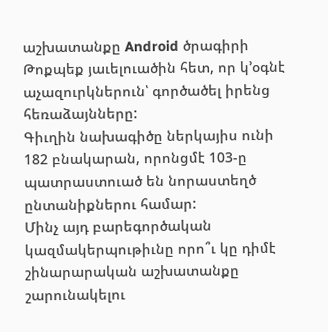աշխատանքը Android ծրագիրի Թոքպեք յաւելուածին հետ, որ կ՚օգնէ աչազուրկներուն՝ գործածել իրենց հեռաձայնները:
Գիւղին նախագիծը ներկայիս ունի 182 բնակարան, որոնցմէ 103-ը պատրաստուած են նորաստեղծ ընտանիքներու համար:
Մինչ այդ բարեգործական կազմակերպութիւնը որո՞ւ կը դիմէ շինարարական աշխատանքը շարունակելու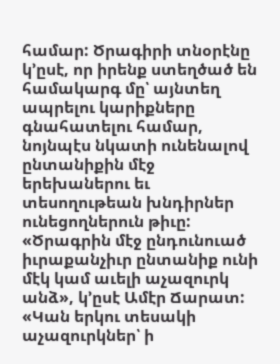համար: Ծրագիրի տնօրէնը կ՚ըսէ, որ իրենք ստեղծած են համակարգ մը՝ այնտեղ ապրելու կարիքները գնահատելու համար, նոյնպէս նկատի ունենալով ընտանիքին մէջ երեխաներու եւ տեսողութեան խնդիրներ ունեցողներուն թիւը:
«Ծրագրին մէջ ընդունուած իւրաքանչիւր ընտանիք ունի մէկ կամ աւելի աչազուրկ անձ», կ՚ըսէ Ամէր Ճարատ:
«Կան երկու տեսակի աչազուրկներ՝ ի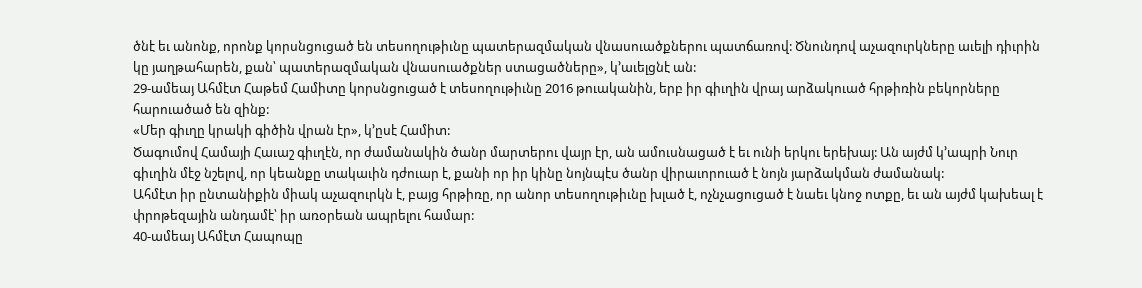ծնէ եւ անոնք, որոնք կորսնցուցած են տեսողութիւնը պատերազմական վնասուածքներու պատճառով: Ծնունդով աչազուրկները աւելի դիւրին կը յաղթահարեն, քան՝ պատերազմական վնասուածքներ ստացածները», կ՚աւելցնէ ան:
29-ամեայ Ահմէտ Հաթեմ Համիտը կորսնցուցած է տեսողութիւնը 2016 թուականին, երբ իր գիւղին վրայ արձակուած հրթիռին բեկորները հարուածած են զինք:
«Մեր գիւղը կրակի գիծին վրան էր», կ՚ըսէ Համիտ:
Ծագումով Համայի Հաւաշ գիւղէն, որ ժամանակին ծանր մարտերու վայր էր, ան ամուսնացած է եւ ունի երկու երեխայ: Ան այժմ կ՚ապրի Նուր գիւղին մէջ նշելով, որ կեանքը տակաւին դժուար է, քանի որ իր կինը նոյնպէս ծանր վիրաւորուած է նոյն յարձակման ժամանակ:
Ահմէտ իր ընտանիքին միակ աչազուրկն է, բայց հրթիռը, որ անոր տեսողութիւնը խլած է, ոչնչացուցած է նաեւ կնոջ ոտքը, եւ ան այժմ կախեալ է փրոթեզային անդամէ՝ իր առօրեան ապրելու համար:
40-ամեայ Ահմէտ Հապոպը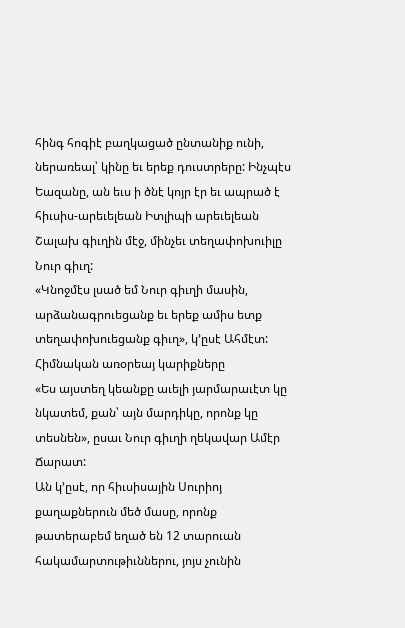հինգ հոգիէ բաղկացած ընտանիք ունի, ներառեալ՝ կինը եւ երեք դուստրերը: Ինչպէս Եազանը, ան եւս ի ծնէ կոյր էր եւ ապրած է հիւսիս-արեւելեան Իտլիպի արեւելեան Շալախ գիւղին մէջ, մինչեւ տեղափոխուիլը Նուր գիւղ:
«Կնոջմէս լսած եմ Նուր գիւղի մասին, արձանագրուեցանք եւ երեք ամիս ետք տեղափոխուեցանք գիւղ», կ՚ըսէ Ահմէտ:
Հիմնական առօրեայ կարիքները
«Ես այստեղ կեանքը աւելի յարմարաւէտ կը նկատեմ, քան՝ այն մարդիկը, որոնք կը տեսնեն», ըսաւ Նուր գիւղի ղեկավար Ամէր Ճարատ:
Ան կ՚ըսէ, որ հիւսիսային Սուրիոյ քաղաքներուն մեծ մասը, որոնք թատերաբեմ եղած են 12 տարուան հակամարտութիւններու, յոյս չունին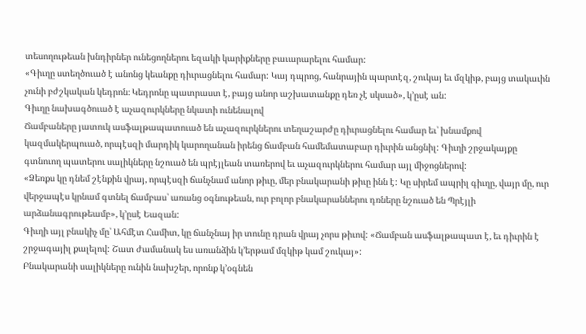տեսողութեան խնդիրներ ունեցողներու եզակի կարիքները բաւարարելու համար:
«Գիւղը ստեղծուած է անոնց կեանքը դիւրացնելու համար: Կայ դպրոց, հանրային պարտէզ, շուկայ եւ մզկիթ, բայց տակաւին չունի բժշկական կեդրոն։ Կեդրոնը պատրաստ է, բայց անոր աշխատանքը դեռ չէ սկսած», կ՚ըսէ ան:
Գիւղը նախագծուած է աչազուրկները նկատի ունենալով
Ճամբաները յատուկ ասֆալթապատուած են աչազուրկներու տեղաշարժը դիւրացնելու համար եւ՝ խնամքով կազմակերպուած, որպէսզի մարդիկ կարողանան իրենց ճամբան համեմատաբար դիւրին անցնիլ: Գիւղի շրջակայքը գտնուող պատերու սալիկները նշուած են պրէյլեան տառերով եւ աչազուրկներու համար այլ միջոցներով:
«Ձեռքս կը դնեմ շէնքին վրայ, որպէսզի ճանչնամ անոր թիւը, մեր բնակարանի թիւը ինն է: Կը սիրեմ ապրիլ գիւղը, վայր մը, ուր վերջապէս կրնամ գտնել ճամբաս՝ առանց օգնութեան, ուր բոլոր բնակարաններու դռները նշուած են Պրէյլի արձանագրութեամբ», կ՚ըսէ Եազան:
Գիւղի այլ բնակիչ մը՝ Ահմէտ Համիտ, կը ճանչնայ իր տունը դրան վրայ չորս թիւով: «Ճամբան ասֆալթապատ է, եւ դիւրին է շրջագայիլ քալելով: Շատ ժամանակ ես առանձին կ՚երթամ մզկիթ կամ շուկայ»:
Բնակարանի սալիկները ունին նախշեր, որոնք կ՚օգնեն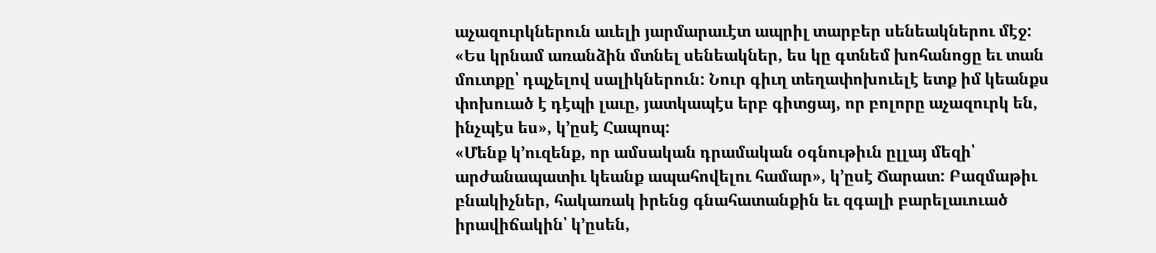աչազուրկներուն աւելի յարմարաւէտ ապրիլ տարբեր սենեակներու մէջ:
«Ես կրնամ առանձին մտնել սենեակներ, ես կը գտնեմ խոհանոցը եւ տան մուտքը՝ դպչելով սալիկներուն: Նուր գիւղ տեղափոխուելէ ետք իմ կեանքս փոխուած է դէպի լաւը, յատկապէս երբ գիտցայ, որ բոլորը աչազուրկ են, ինչպէս ես», կ՚ըսէ Հապոպ:
«Մենք կ՚ուզենք, որ ամսական դրամական օգնութիւն ըլլայ մեզի՝ արժանապատիւ կեանք ապահովելու համար», կ՚ըսէ Ճարատ: Բազմաթիւ բնակիչներ, հակառակ իրենց գնահատանքին եւ զգալի բարելաւուած իրավիճակին՝ կ՚ըսեն,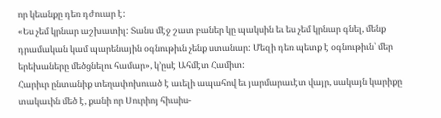որ կեանքը դեռ դժուար է:
«Ես չեմ կրնար աշխատիլ: Տանս մէջ շատ բաներ կը պակսին եւ ես չեմ կրնար գնել, մենք դրամական կամ պարենային օգնութիւն չենք ստանար: Մեզի դեռ պետք է օգնութիւն՝ մեր երեխաները մեծցնելու համար», կ՚ըսէ Ահմէտ Համիտ:
Հարիւր ընտանիք տեղափոխուած է աւելի ապահով եւ յարմարաւէտ վայր, սակայն կարիքը տակաւին մեծ է, քանի որ Սուրիոյ հիւսիս-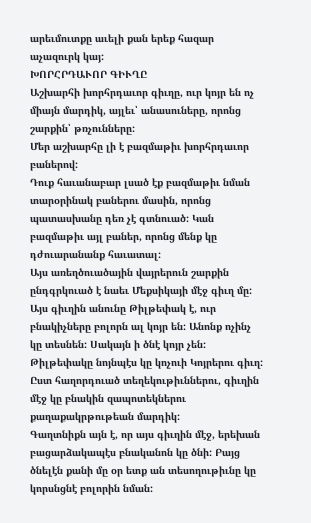արեւմուտքը աւելի քան երեք հազար աչազուրկ կայ:
ԽՈՐՀՐԴԱՒՈՐ ԳԻՒՂԸ
Աշխարհի խորհրդաւոր գիւղը, ուր կոյր են ոչ միայն մարդիկ, այլեւ՝ անասուները, որոնց շարքին՝ թռչունները:
Մեր աշխարհը լի է բազմաթիւ խորհրդաւոր բաներով:
Դուք հաւանաբար լսած էք բազմաթիւ նման տարօրինակ բաներու մասին, որոնց պատասխանը դեռ չէ գտնուած: Կան բազմաթիւ այլ բաներ, որոնց մենք կը դժուարանանք հաւատալ:
Այս առեղծուածային վայրերուն շարքին ընդգրկուած է նաեւ Մեքսիկայի մէջ գիւղ մը: Այս գիւղին անունը Թիլթեփակ է, ուր բնակիչները բոլորն ալ կոյր են: Անոնք ոչինչ կը տեսնեն: Սակայն ի ծնէ կոյր չեն:
Թիլթեփակը նոյնպէս կը կոչուի Կոյրերու գիւղ:
Ըստ հաղորդուած տեղեկութիւններու, գիւղին մէջ կը բնակին զապոտեկներու քաղաքակրթութեան մարդիկ:
Գաղտնիքն այն է, որ այս գիւղին մէջ, երեխան բացարձակապէս բնականոն կը ծնի: Բայց ծնելէն քանի մը օր ետք ան տեսողութիւնը կը կորսնցնէ բոլորին նման: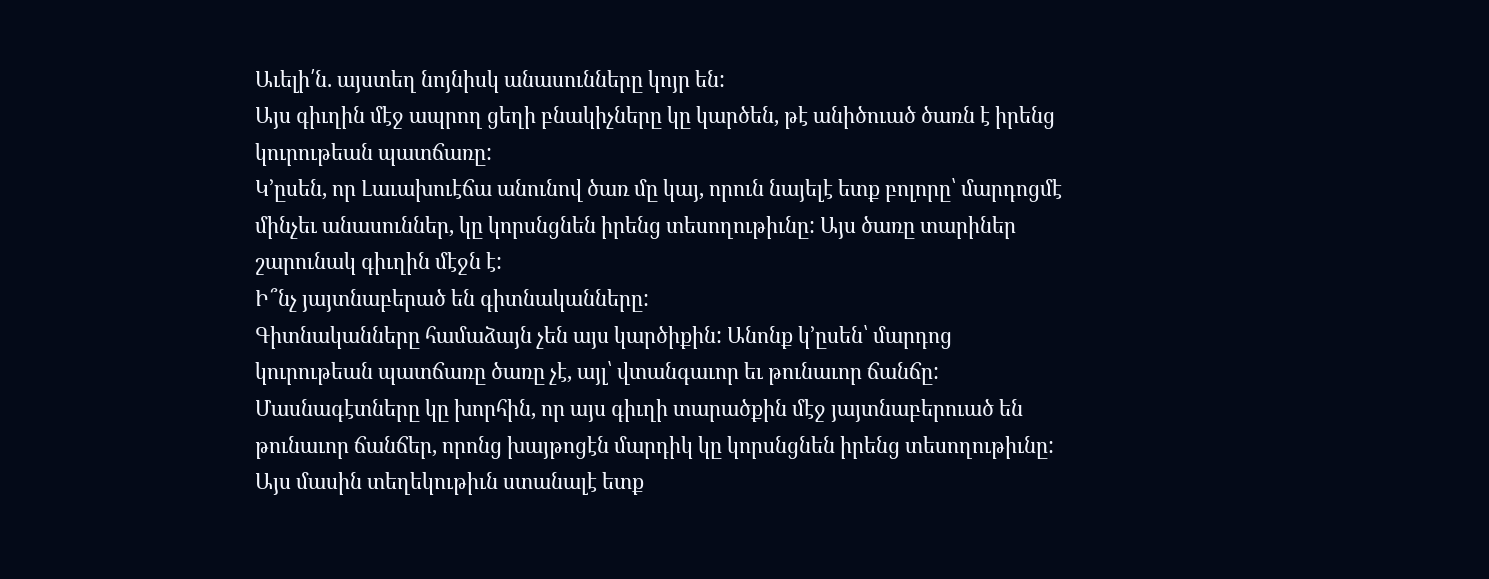Աւելի՛ն. այստեղ նոյնիսկ անասունները կոյր են:
Այս գիւղին մէջ ապրող ցեղի բնակիչները կը կարծեն, թէ անիծուած ծառն է իրենց կուրութեան պատճառը:
Կ՚ըսեն, որ Լաւախուէճա անունով ծառ մը կայ, որուն նայելէ ետք բոլորը՝ մարդոցմէ մինչեւ անասուններ, կը կորսնցնեն իրենց տեսողութիւնը: Այս ծառը տարիներ շարունակ գիւղին մէջն է:
Ի՞նչ յայտնաբերած են գիտնականները:
Գիտնականները համաձայն չեն այս կարծիքին: Անոնք կ՚ըսեն՝ մարդոց կուրութեան պատճառը ծառը չէ, այլ՝ վտանգաւոր եւ թունաւոր ճանճը:
Մասնագէտները կը խորհին, որ այս գիւղի տարածքին մէջ յայտնաբերուած են թունաւոր ճանճեր, որոնց խայթոցէն մարդիկ կը կորսնցնեն իրենց տեսողութիւնը:
Այս մասին տեղեկութիւն ստանալէ ետք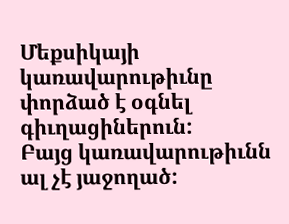Մեքսիկայի կառավարութիւնը փորձած է օգնել գիւղացիներուն:
Բայց կառավարութիւնն ալ չէ յաջողած: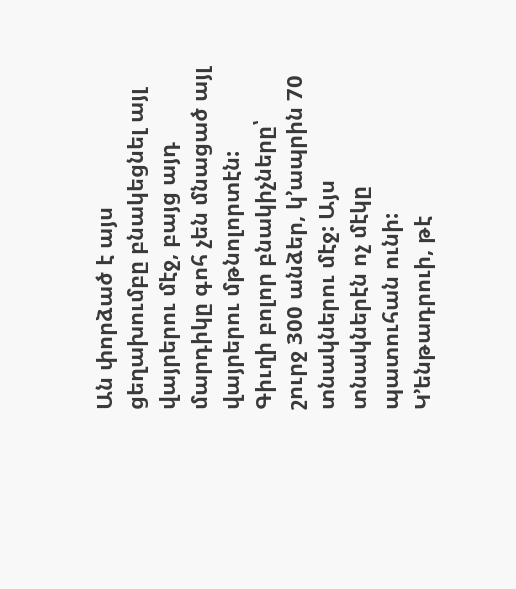Ան փորձած է այս ցեղախումբը բնակեցնել այլ վայրերու մէջ, բայց այդ մարդիկը գոհ չեն մնացած այլ վայրերու մթնոլորտէն:
Գիւղի բոլոր բնակիչները՝ շուրջ 300 անձեր, կ՚ապրին 70 տնակներու մէջ: Այս տնակներէն ոչ մէկը պատուհան ունի:
Կ՚ենթադրուի, թէ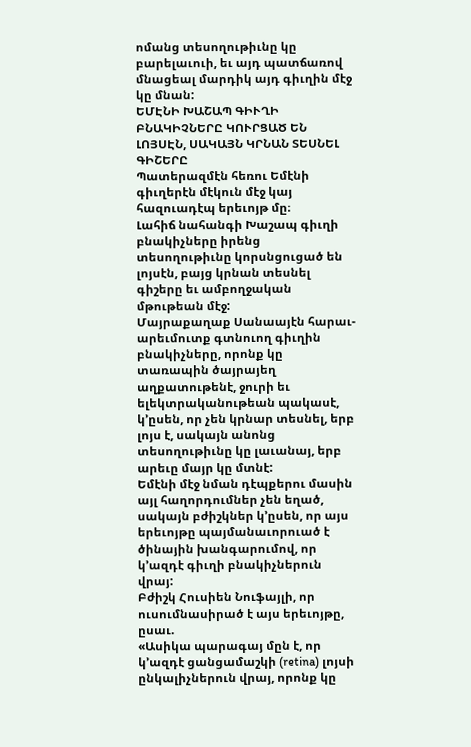ոմանց տեսողութիւնը կը բարելաւուի, եւ այդ պատճառով մնացեալ մարդիկ այդ գիւղին մէջ կը մնան:
ԵՄԷՆԻ ԽԱՇԱՊ ԳԻՒՂԻ ԲՆԱԿԻՉՆԵՐԸ ԿՈՒՐՑԱԾ ԵՆ ԼՈՅՍԷՆ, ՍԱԿԱՅՆ ԿՐՆԱՆ ՏԵՍՆԵԼ ԳԻՇԵՐԸ
Պատերազմէն հեռու Եմէնի գիւղերէն մէկուն մէջ կայ հազուադէպ երեւոյթ մը։
Լահիճ նահանգի Խաշապ գիւղի բնակիչները իրենց տեսողութիւնը կորսնցուցած են լոյսէն, բայց կրնան տեսնել գիշերը եւ ամբողջական մթութեան մէջ:
Մայրաքաղաք Սանաայէն հարաւ-արեւմուտք գտնուող գիւղին բնակիչները, որոնք կը տառապին ծայրայեղ աղքատութենէ, ջուրի եւ ելեկտրականութեան պակասէ, կ՚ըսեն, որ չեն կրնար տեսնել, երբ լոյս է, սակայն անոնց տեսողութիւնը կը լաւանայ, երբ արեւը մայր կը մտնէ:
Եմէնի մէջ նման դէպքերու մասին այլ հաղորդումներ չեն եղած, սակայն բժիշկներ կ՚ըսեն, որ այս երեւոյթը պայմանաւորուած է ծինային խանգարումով, որ կ՚ազդէ գիւղի բնակիչներուն վրայ:
Բժիշկ Հուսիեն Նուֆայլի, որ ուսումնասիրած է այս երեւոյթը, ըսաւ.
«Ասիկա պարագայ մըն է, որ կ՚ազդէ ցանցամաշկի (retina) լոյսի ընկալիչներուն վրայ, որոնք կը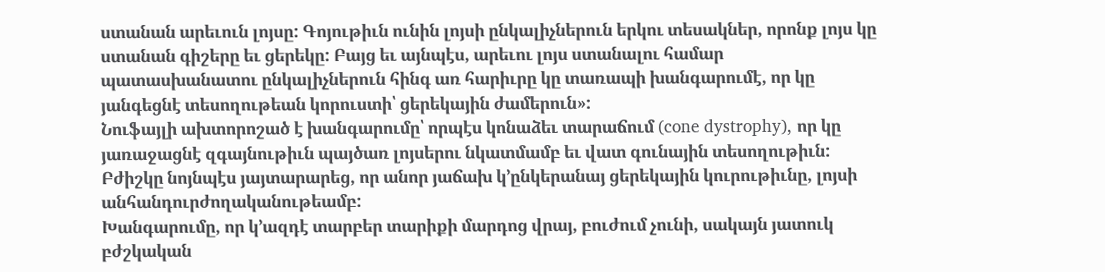ստանան արեւուն լոյսը: Գոյութիւն ունին լոյսի ընկալիչներուն երկու տեսակներ, որոնք լոյս կը ստանան գիշերը եւ ցերեկը: Բայց եւ այնպէս, արեւու լոյս ստանալու համար պատասխանատու ընկալիչներուն հինգ առ հարիւրը կը տառապի խանգարումէ, որ կը յանգեցնէ տեսողութեան կորուստի՝ ցերեկային ժամերուն»:
Նուֆայլի ախտորոշած է խանգարումը՝ որպէս կոնաձեւ տարաճում (cone dystrophy), որ կը յառաջացնէ զգայնութիւն պայծառ լոյսերու նկատմամբ եւ վատ գունային տեսողութիւն:
Բժիշկը նոյնպէս յայտարարեց, որ անոր յաճախ կ՚ընկերանայ ցերեկային կուրութիւնը, լոյսի անհանդուրժողականութեամբ:
Խանգարումը, որ կ՚ազդէ տարբեր տարիքի մարդոց վրայ, բուժում չունի, սակայն յատուկ բժշկական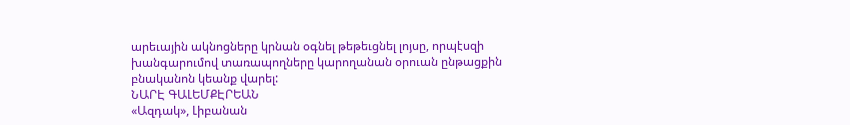արեւային ակնոցները կրնան օգնել թեթեւցնել լոյսը, որպէսզի խանգարումով տառապողները կարողանան օրուան ընթացքին բնականոն կեանք վարել:
ՆԱՐԷ ԳԱԼԵՄՔԷՐԵԱՆ
«Ազդակ», Լիբանան